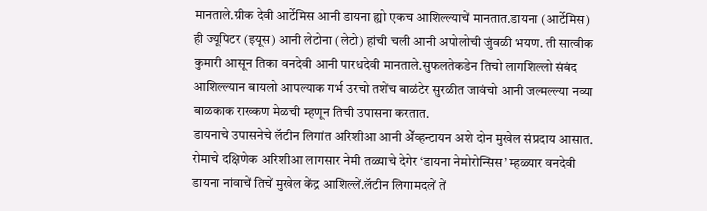मानताले.ग्रीक देवी आर्टेमिस आनी डायना ह्यो एकच आशिल्ल्याचें मानतात.डायना (आर्टेमिस) ही ज्यूपिटर (इयूस) आनी लेटोना (लेटो) हांची चली आनी अपोलोची जुंवळी भयण. ती सात्वीक कुमारी आसून तिका वनदेवी आनी पारधदेवी मानताले.सुफलतेकडेन तिचो लागशिल्लो संबंद आशिल्ल्यान बायलो आपल्याक गर्भ उरचो तशेंच बाळंटेर सुरळीत जावंचो आनी जल्मल्ल्या नव्या बाळकाक राख्कण मेळची म्हणून तिची उपासना करतात.
डायनाचे उपासनेचे लॅटीन लिगांत अरिशीआ आनी ॲेव्हन्टायन अशे दोन मुखेल संप्रदाय आसात. रोमाचे दक्षिणेक अरिशीआ लागसार नेमी तळ्याचे देगेर ‘डायना नेमोरोन्सिस’ म्हळ्यार वनदेवी डायना नांवाचें तिचें मुखेल केंद्र आशिल्लें.लॅटीन लिगामदलें तें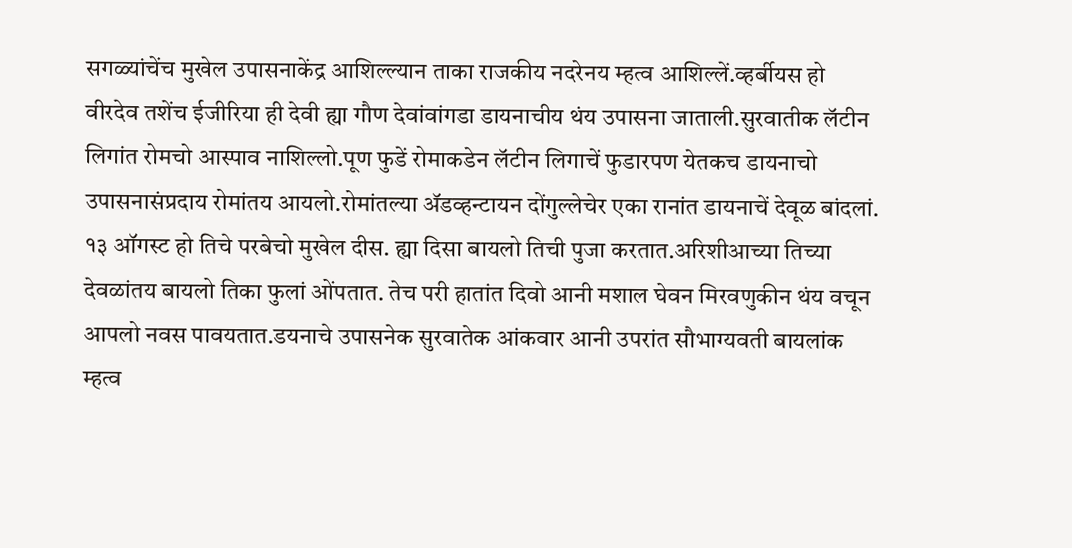सगळ्यांचेंच मुखेल उपासनाकेंद्र आशिल्ल्यान ताका राजकीय नदरेनय म्हत्व आशिल्लें.व्हर्बीयस हो वीरदेव तशेंच ईजीरिया ही देवी ह्या गौण देवांवांगडा डायनाचीय थंय उपासना जाताली.सुरवातीक लॅटीन लिगांत रोमचो आस्पाव नाशिल्लो.पूण फुडें रोमाकडेन लॅटीन लिगाचें फुडारपण येतकच डायनाचो उपासनासंप्रदाय रोमांतय आयलो.रोमांतल्या ॲडव्हन्टायन दोंगुल्लेचेर एका रानांत डायनाचें देवूळ बांदलां. १३ ऑगस्ट हो तिचे परबेचो मुखेल दीस. ह्या दिसा बायलो तिची पुजा करतात.अरिशीआच्या तिच्या देवळांतय बायलो तिका फुलां ओंपतात. तेच परी हातांत दिवो आनी मशाल घेवन मिरवणुकीन थंय वचून आपलो नवस पावयतात.डयनाचे उपासनेक सुरवातेक आंकवार आनी उपरांत सौभाग्यवती बायलांक म्हत्व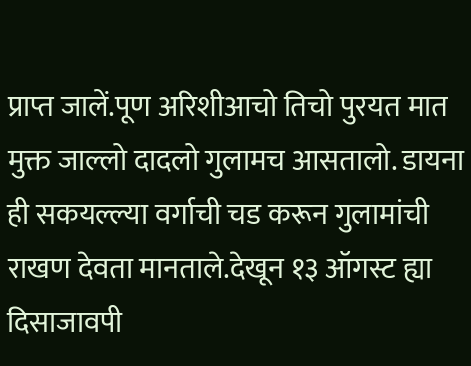प्राप्त जालें.पूण अरिशीआचो तिचो पुरयत मात मुक्त जाल्लो दादलो गुलामच आसतालो. डायना ही सकयल्ल्या वर्गाची चड करून गुलामांची राखण देवता मानताले.देखून १३ ऑगस्ट ह्या दिसाजावपी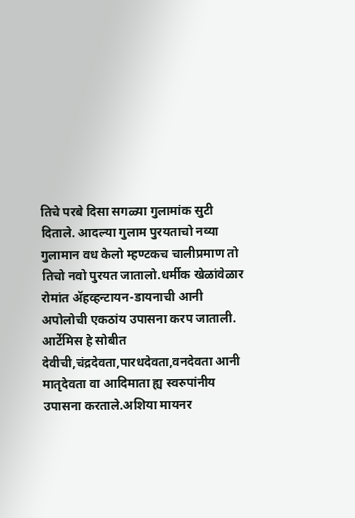तिचे परबे दिसा सगळ्या गुलामांक सुटी दिताले. आदल्या गुलाम पुरयताचो नव्या गुलामान वध केलो म्हण्टकच चालीप्रमाण तो तिचो नवो पुरयत जातालो.धर्मीक खेळांवेळार रोमांत ॲहव्हन्टायन-डायनाची आनी अपोलोची एकठांय उपासना करप जाताली.
आर्टेमिस हे सोबीत देवीची,चंद्रदेवता,पारधदेवता,वनदेवता आनी मातृदेवता वा आदिमाता ह्य स्वरुपांनीय उपासना करताले.अशिया मायनर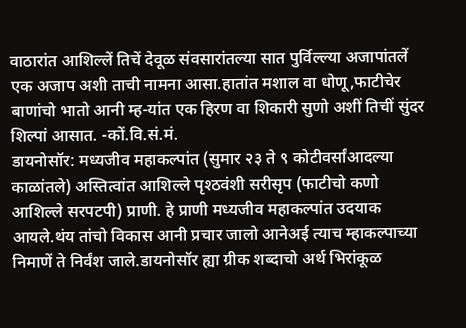वाठारांत आशिल्लें तिचें देवूळ संवसारांतल्या सात पुर्विल्ल्या अजापांतलें एक अजाप अशी ताची नामना आसा.हातांत मशाल वा धोणू,फाटीचेर बाणांचो भातो आनी म्ह-यांत एक हिरण वा शिकारी सुणो अशीं तिचीं सुंदर शिल्पां आसात. -कों.वि.सं.मं.
डायनोसॉर: मध्यजीव महाकल्पांत (सुमार २३ ते ९ कोटीवर्सांआदल्या काळांतले) अस्तित्वांत आशिल्ले पृश्ठवंशी सरीसृप (फाटीचो कणो आशिल्ले सरपटपी) प्राणी. हे प्राणी मध्यजीव महाकल्पांत उदयाक आयले.थंय तांचो विकास आनी प्रचार जालो आनेअई त्याच म्हाकल्पाच्या निमाणें ते निर्वंश जाले.डायनोसॉर ह्या ग्रीक शब्दाचो अर्थ भिरांकूळ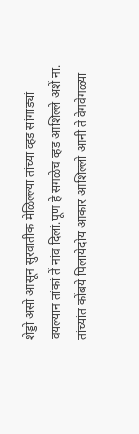शेड्डो असो आसून सुरवातीक मेळिल्ल्या तांच्या व्हड सांगाड्यां वयल्यान तांकां तें नांव दिलां.पूण हे सगळेच व्हड आशिल्ले अशें ना. तांच्यांत कोंबये पिलायेदोय आकार आशिल्लो आनी ते वेगवेगळ्या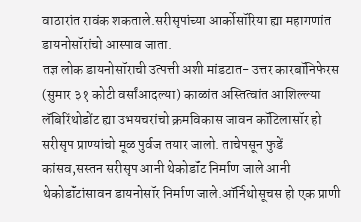वाठारांत रावंक शकताले.सरीसृपांच्या आर्कोसॉरिया ह्या महागणांत डायनोसॉरांचो आस्पाव जाता.
तज्ञ लोक डायनोसॉराची उत्पत्ती अशी मांडटात- उत्तर कारबॉनिफेरस (सुमार ३१ कोटी वर्सांआदल्या) काळांत अस्तित्वांत आशिल्ल्या लॅबिरिंथोडोंट ह्या उभयचरांचो क्रमविकास जावन कॉटिलासॉर हो सरीसृप प्राण्यांचो मूळ पुर्वज तयार जालो. ताचेपसून फुडें कांसव,सस्तन सरीसृप आनी थेकोडॉंट निर्माण जाले आनी थेकोडॉंटांसावन डायनोसॉर निर्माण जाले.ऑर्निथोसूचस हो एक प्राणी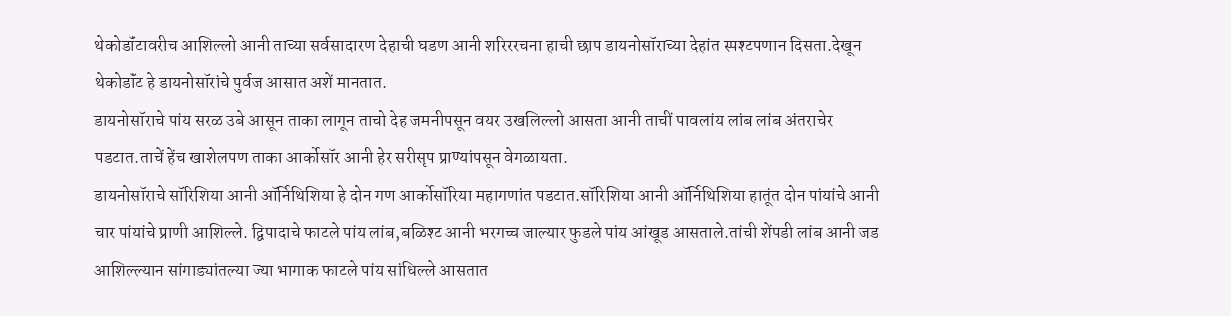थेकोडॉंटावरीच आशिल्लो आनी ताच्या सर्वसादारण देहाची घडण आनी शरिररचना हाची छाप डायनोसॉराच्या देहांत स्पश्टपणान दिसता.देखून थेकोडॉंट हे डायनोसॉरांचे पुर्वज आसात अशें मानतात.
डायनोसॉराचे पांय सरळ उबे आसून ताका लागून ताचो देह जमनीपसून वयर उखलिल्लो आसता आनी ताचीं पावलांय लांब लांब अंतराचेर पडटात.ताचें हेंच खाशेलपण ताका आर्कोसॉर आनी हेर सरीसृप प्राण्यांपसून वेगळायता.
डायनोसॉराचे सॉरिशिया आनी ऑर्निथिशिया हे दोन गण आर्कोसॉरिया महागणांत पडटात.सॉरिशिया आनी ऑर्निथिशिया हातूंत दोन पांयांचे आनी चार पांयांचे प्राणी आशिल्ले. द्विपादाचे फाटले पांय लांब,बळिश्ट आनी भरगच्च जाल्यार फुडले पांय आंखूड आसताले.तांची शेंपडी लांब आनी जड आशिल्ल्यान सांगाड्यांतल्या ज्या भागाक फाटले पांय सांधिल्ले आसतात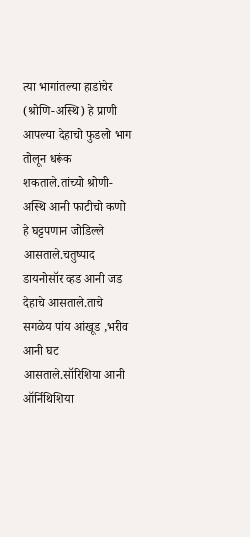त्या भागांतल्या हाडांचेर (श्रोणि-अस्थि) हे प्राणी आपल्या देहाचो फुडलो भाग तोलून धरूंक शकताले.तांच्यो श्रोणी-अस्थि आनी फाटीचो कणो हे घट्टपणान जोडिल्ले आसताले.चतुष्पाद डायनोसॉर व्हड आनी जड देहाचे आसताले.ताचे सगळेय पांय आंखूड ,भरीव आनी घट आसताले.सॉरिशिया आनी ऑर्निथिशिया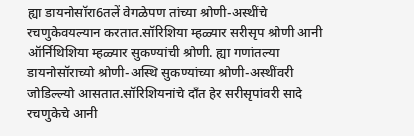ह्या डायनोसॉरा6तलें वेगळेपण तांच्या श्रोणी-अस्थींचे रचणुकेवयल्यान करतात.सॉरिशिया म्हळ्यार सरीसृप श्रोणी आनी ऑर्निथिशिया म्हळ्यार सुकण्यांची श्रोणी. ह्या गणांतल्या डायनोसॉराच्यो श्रोणी-अस्थि सुकण्यांच्या श्रोणी-अस्थींवरी जोडिल्ल्यो आसतात.सॉरिशियनांचे दाँत हेर सरीसृपांवरी सादे रचणुकेचे आनी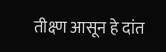तीक्ष्ण आसून हे दांत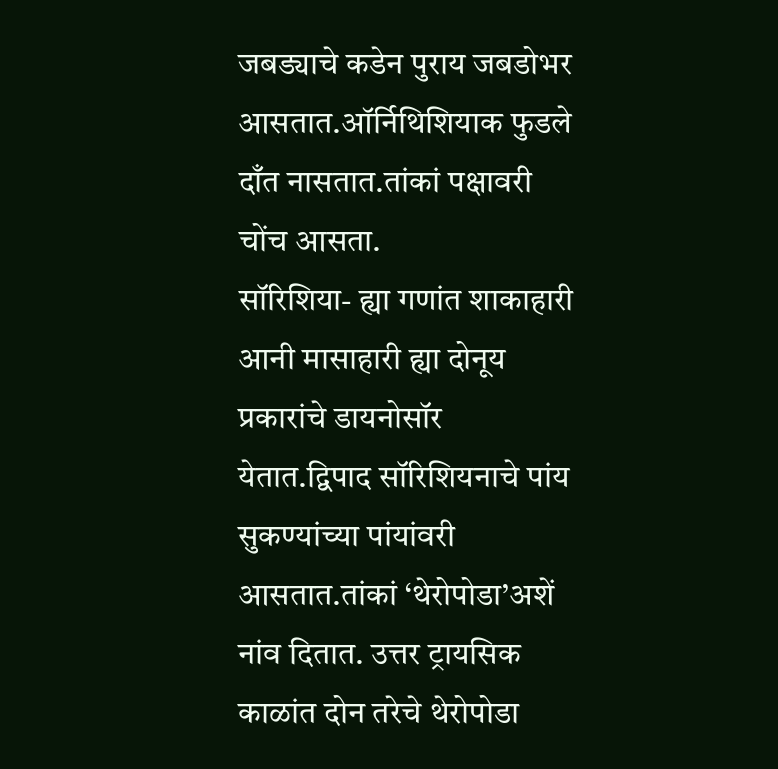जबड्याचे कडेन पुराय जबडोभर आसतात.ऑर्निथिशियाक फुडले दाँत नासतात.तांकां पक्षावरी चोंच आसता.
सॉरिशिया- ह्या गणांत शाकाहारी आनी मासाहारी ह्या दोनूय प्रकारांचे डायनोसॉर येतात.द्विपाद सॉरिशियनाचे पांय सुकण्यांच्या पांयांवरी आसतात.तांकां ‘थेरोपोडा’अशें नांव दितात. उत्तर ट्रायसिक काळांत दोन तरेचे थेरोपोडा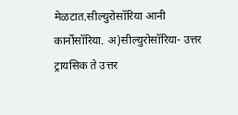मेळटात.सील्युरोसॉरिया आनी कार्नोसॉरिया. अ)सील्युरोसॉरिया- उत्तर ट्रायसिक ते उत्तर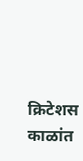क्रिटेशस काळांत